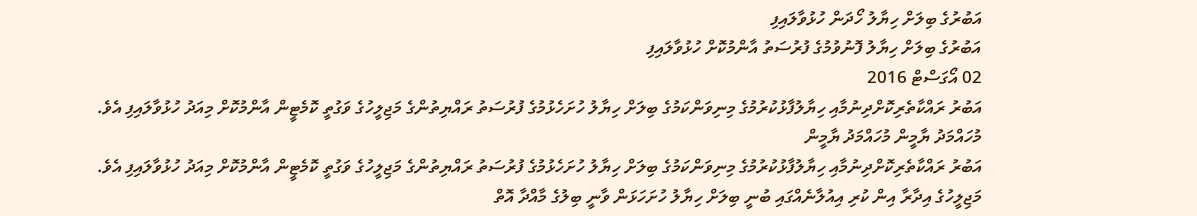އަބުރުގެ ބިލަށް ހިޔާލު ހޯދަން ހުޅުވާލައިފި
އަބުރުގެ ބިލަށް ހިޔާލު ފޮނުވުމުގެ ފުރުސަތު އާންމުކޮށް ހުޅުވާލައިފި
02 އޯގަސްޓް 2016
އަބުރު ރައްކާތެރިކޮށްދިނުމާއި ހިޔާލުފާޅުކުރުމުގެ މިނިވަންކަމުގެ ބިލަށް ހިޔާލު ހުށަހެޅުމުގެ ފުރުސަތު ރައްޔިތުންގެ މަޖިލީހުގެ ވަގުތީ ކޮމެޓީން އާންމުކޮށް މިއަދު ހުޅުވާލައިފި އެވެ.
މުހައްމަދު ޔާމީން މުހައްމަދު ޔާމީން
އަބުރު ރައްކާތެރިކޮށްދިނުމާއި ހިޔާލުފާޅުކުރުމުގެ މިނިވަންކަމުގެ ބިލަށް ހިޔާލު ހުށަހެޅުމުގެ ފުރުސަތު ރައްޔިތުންގެ މަޖިލީހުގެ ވަގުތީ ކޮމެޓީން އާންމުކޮށް މިއަދު ހުޅުވާލައިފި އެވެ.
މަޖިލީހުގެ އިދާރާ އިން ކުރި އިއުލާނެއްގައި ބުނީ ބިލަށް ހިޔާލު ހުށަހަޅަން ވާނީ ބިލުގެ މާއްދާ އޮތް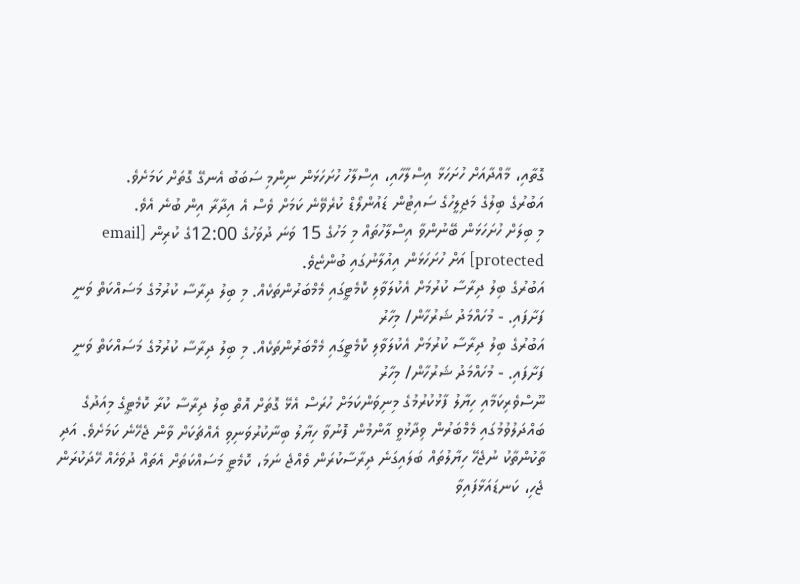ގޮތާއި، މާއްދާއަށް ހުށަހަޅާ އިސްލާހާއި، އިސްލާހު ހުށަހަޅަން ނިންމި ސަބަބު އެނގޭ ގޮތަށް ކަމަށެވެ.
އަބުރުގެ ބިލުގެ މަޖިލީހުގެ ސައިޓުން ޑައުންލޯޑް ކުރެވޭނެ ކަމަށް ވެސް އެ އިދާރާ އިން ބުނެ އެވެ.
މި ބިލަށް ހުށަހަޅަން ބޭނުންވާ އިސްލާހުތައް މި މަހުގެ 15 ވަނަ ދުވަހުގެ 12:00ގެ ކުރިން [email protected] އަށް ހުށަހަޅަން އިއުލާނުގައި ބުންޏެވެ.
އަބުރުގެ ބިލު ދިރާސާ ކުރުމަށް އެކުލަވާލި ކޮމެޓީގައި މެމްބަރުންތަކެއް. މި ބިލު ދިރާސާ ކުރުމުގެ މަސައްކަތް ވަނީ ފަށާފައި. - މުހައްމަދު ޝަރުހާން/ މިހާރު
އަބުރުގެ ބިލު ދިރާސާ ކުރުމަށް އެކުލަވާލި ކޮމެޓީގައި މެމްބަރުންތަކެއް. މި ބިލު ދިރާސާ ކުރުމުގެ މަސައްކަތް ވަނީ ފަށާފައި. - މުހައްމަދު ޝަރުހާން/ މިހާރު
ނޫސްވެރިކަމާއި ހިޔާލު ފާޅުކުރުމުގެ މިނިވަންކަމަށް ހުރަސް އެޅޭ ގޮތަށް އޮތް ބިލު ދިރާސާ ކުރާ ކޮމެޓީގެ މިއަދުގެ ބައްދަލުވުމުގައި މެމްބަރުން ވިދާޅުވީ އާންމުން ފޮނުވާ ހިޔާލު ބިނާކުރުވަނިވި އެއްޗަކަށް ވާން ޖެހޭނެ ކަމަށެވެ. އަދި ތާކުންތާކު ނުޖެހޭ ހިޔާލުތައް ބަލައިގަނެ ދިރާސާކުރަން ވެއްޖެ ނަމަ، ކޮމެޓީ މަސައްކަތަށް އެތައް ދުވަހެއް ހޭދަކުރަން ޖެހި، ކަނޑައަޅާފައިވާ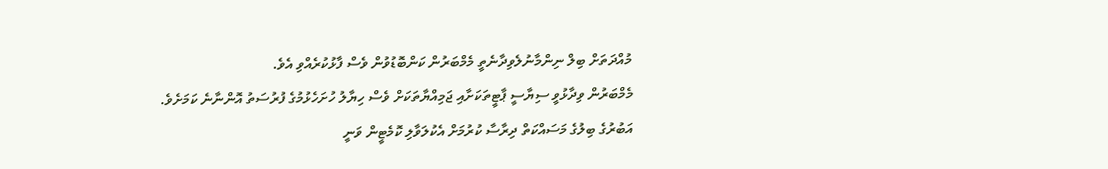މުއްދަތަށް ބިލް ނިންމާނުލެވިދާނެތީ މެމްބަރުން ކަންބޮޑުވުން ވެސް ފާޅުކުރެއްވި އެވެ.
މެމްބަރުން ވިދާޅުވީ ސިޔާސީ ޕާޓީތަކަށާއި ޖަމިއްޔާތަކަށް ވެސް ހިޔާލު ހުށަހެޅުމުގެ ފުރުސަތު އޮންނާނެ ކަމަށެވެ.
އަބުރުގެ ބިލުގެ މަސައްކަތް ދިރާސާ ކުރުމަށް އެކުލަވާލި ކޮމެޓީން ވަނީ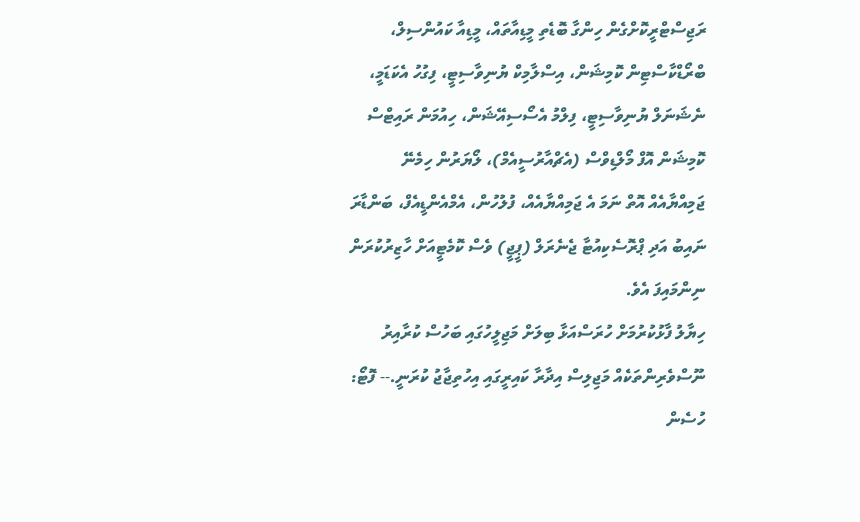ރަޖިސްޓްރީކޮށްގެން ހިންގާ ބޮޑެތި މީޑިއާތައް، މީޑިއާ ކައުންސިލް، ބްރޯޑްކާސްޓިން ކޮމިޝަން، އިސްލާމިކް ޔުނިވާސިޓީ، ފިގުހު އެކަޑަމީ، ނެޝަނަލް ޔުނިވާސިޓީ، ފިލްމު އެސޯސިއޭޝަން، ހިއުމަން ރައިޓްސް ކޮމިޝަން އޮފް މޯލްޑިވްސް (އެޗްއާރުސީއެމް)، ލޯޔަރުން ހިމެނޭ ޖަމިއްޔާއެއް އޮތް ނަމަ އެ ޖަމިއްޔާއެއް، ފުލުހުން، އެމްއެންޑީއެފް، ބަންޑާރަ ނައިބު އަދި ޕްރޮސެކިއުޓާ ޖެނެރަލް (ޕީޖީ) ވެސް ކޮމެޓީއަށް ހާޒިރުކުރަން ނިންމައިފަ އެވެ.
ހިޔާލު ފާޅުކުރުމަށް ހުރަސްއަޅާ ބިލަށް މަޖިލީހުގައި ބަހުސް ކުރާއިރު ނޫސްވެރިންތަކެއް މަޖިލިސް އިދާރާ ކައިރީގައި އިހުތިޖާޖު ކުރަނީ.-- ފޮޓޯ: ހުސެން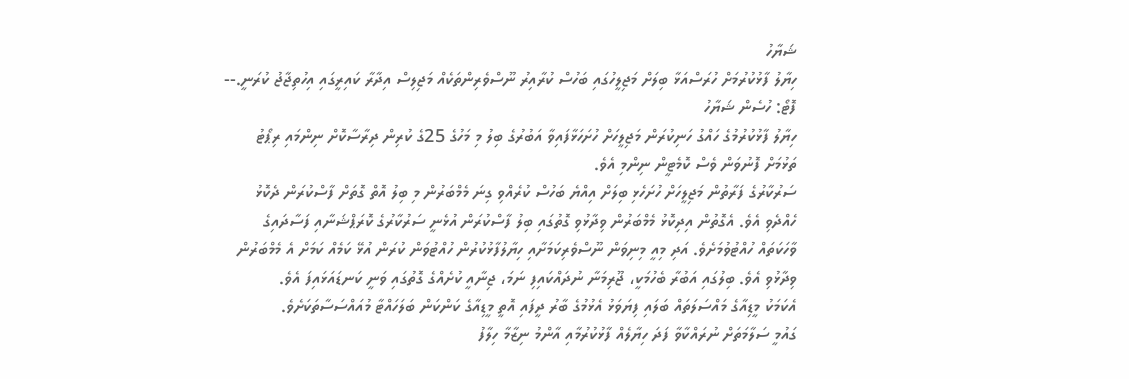ޝަޔާހު
ހިޔާލު ފާޅުކުރުމަށް ހުރަސްއަޅާ ބިލަށް މަޖިލީހުގައި ބަހުސް ކުރާއިރު ނޫސްވެރިންތަކެއް މަޖިލިސް އިދާރާ ކައިރީގައި އިހުތިޖާޖު ކުރަނީ.-- ފޮޓޯ: ހުސެން ޝަޔާހު
ހިޔާލު ފާޅުކުރުމުގެ ހައްގު ހަނިކުރަން މަޖިލީހަށް ހުށަހަޅާފައިވާ އަބުރުގެ ބިލު މި މަހުގެ 25ގެ ކުރިން ދިރާސާކޮށް ނިންމައި ރިޕޯޓު ތަޅުމަށް ފޮނުވަން ވެސް ކޮމެޓީން ނިންމި އެވެ.
ސަރުކާރުގެ ފަރާތުން މަޖިލީހަށް ހުށަހެޅި ބިލަށް އިއްޔެ ބަހުސް ކުރެއްވި ގިނަ މެމްބަރުން މި ބިލު އޮތް ގޮތަށް ފާސްކުރަން ދެކޮޅު ހެއްދެވި އެވެ. އެގޮތުން އިދިކޮޅު މެމްބަރުން ވިދާޅުވި ގޮތުގައި ބިލު ފާސްކުރަން އުޅެނީ ސަރުކާރުގެ ކޮރަޕްޝަނާއި ފަސާދައިގެ ވާހަކަތައް ހުއްޓުވުމަށެވެ. އަދި މިއީ މިނިވަން ނޫސްވެރިކަމަށާއި ހިޔާލުފާޅުކުރުން ހުއްޓުވަން ކުރަން އުޅޭ ކަމެއް ކަމަށް އެ މެމްބަރުން ވިދާޅުވި އެވެ. ބިލުގައި އަބުރާ ބެހުމަކީ، ޖޫރިމަނާ ނުދައްކައިފި ނަމަ، ޖިނާއީ ކުށެއްގެ ގޮތުގައި ވަނީ ކަނޑައަޅައިފަ އެވެ.
އެކަމަކު މީޑިއާގެ މައްސަލަތައް ބަލައި ފިޔަވަޅު އެޅުމުގެ ބާރު ދީފައި އޮތީ މީޑިއާގެ ކަންކަން ބަލަހައްޓާ މުއައްސަސާތަކަށެވެ.
ގައުމީ ސަލާމަތަށް ނުރައްކާވާ ފަދަ ހިޔާލެއް ފާޅުކުރުމާއި އާންމު ނިޒާމާ ހިލާފު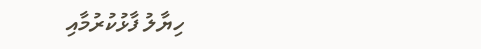ހިޔާލު ފާޅުކުރުމާއި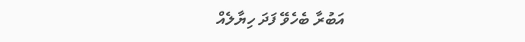އަބުރާ ބެހެވޭ ފަދަ ހިޔާލެއް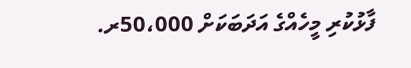ފާޅުކުރި މީހެއްގެ އަދަބަކަށް 50،000ރ.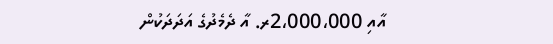އާއި 2،000،000ރ. އާ ދެމެދުގެ އަދަދަކުން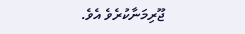ޖޫރިމަނާކުރެވެ އެވެ.